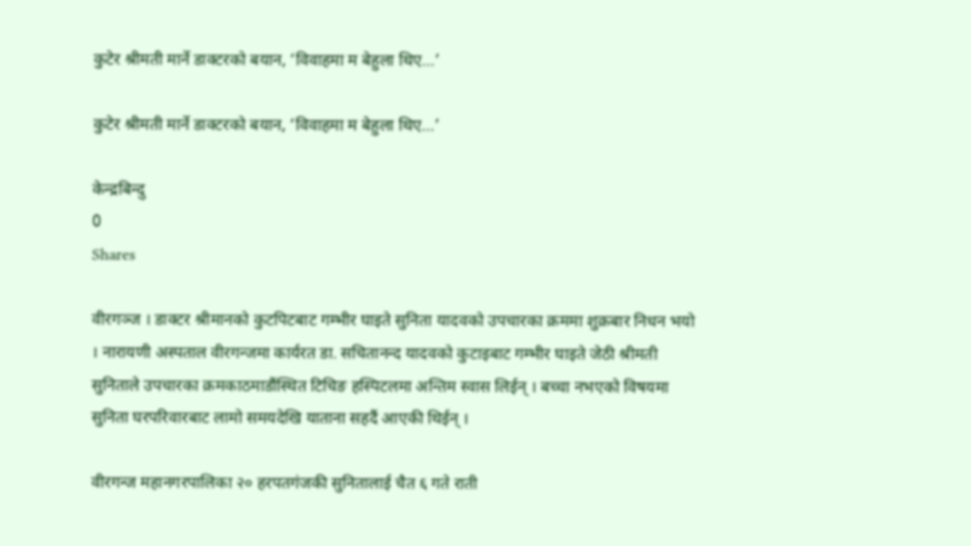कुटेर श्रीमती मार्ने डाक्टरको बयान, ‘विवाहमा म बेहुला थिए…’

कुटेर श्रीमती मार्ने डाक्टरको बयान, ‘विवाहमा म बेहुला थिए…’

केन्द्रबिन्दु
0
Shares

वीरगञ्ज । डाक्टर श्रीमानको कुटपिटबाट गम्भीर घाइते सुनिता यादवको उपचारका क्रममा शुक्रबार निधन भयो । नारायणी अस्पताल वीरगन्जमा कार्यरत डा. सचितानन्द यादवको कुटाइबाट गम्भीर घाइते जेठी श्रीमती सुनिताले उपचारका क्रमकाठमाडौंस्थित टिचिङ हस्पिटलमा अन्तिम स्वास लिईन् । बच्चा नभएको विषयमा सुनिता घरपरिवारबाट लामो समयदेखि याताना सहदैं आएकी थिईन् ।

वीरगन्ज महानगरपालिका २० हरपतगंजकी सुनितालाई चैत ६ गते राती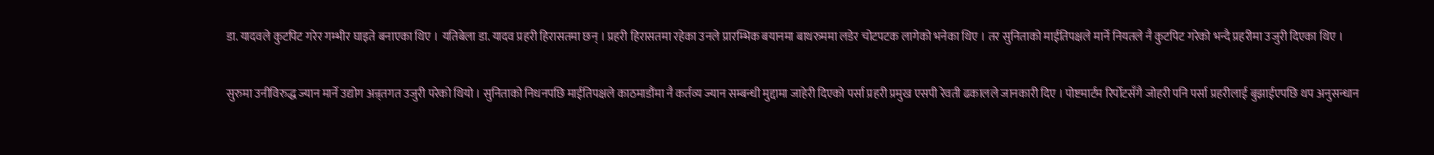डा. यादवले कुटपिट गरेर गम्भीर घाइते बनाएका थिए । यतिबेला डा. यादव प्रहरी हिरासतमा छन् । प्रहरी हिरासतमा रहेका उनले प्रारम्भिक बयानमा बाथरुममा लडेर चोटपटक लागेको भनेका थिए । तर सुनिताको माईतिपक्षले मार्ने नियतले नै कुटपिट गरेको भन्दै प्रहरीमा उजुरी दिएका थिए ।

सुरुमा उनीविरुद्ध ज्यान मार्ने उद्योग अन्र्तगत उजुरी परेको थियो । सुनिताको निधनपछि माईतिपक्षले काठमाडौंमा नै कर्तव्य ज्यान सम्बन्धी मुद्दामा जाहेरी दिएको पर्सा प्रहरी प्रमुख एसपी रेवती ढकालले जानकारी दिए । पोष्टमार्टम रिर्पोटसँगै जोहरी पनि पर्सा प्रहरीलाई बुझाईएपछि थप अनुसन्धान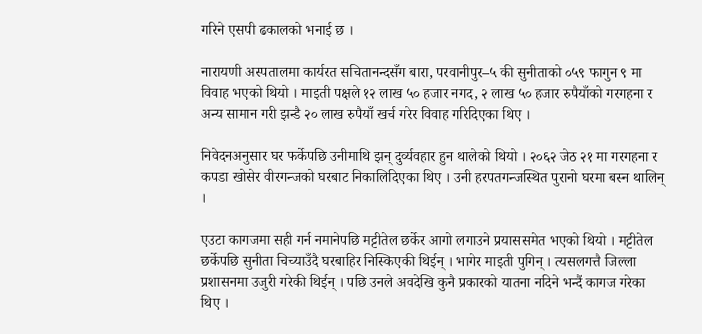गरिने एसपी ढकालको भनाई छ ।

नारायणी अस्पतालमा कार्यरत सचितानन्दसँग बारा, परवानीपुर–५ की सुनीताको ०५९ फागुन ९ मा विवाह भएको थियो । माइती पक्षले १२ लाख ५० हजार नगद, २ लाख ५० हजार रुपैयाँको गरगहना र अन्य सामान गरी झन्डै २० लाख रुपैयाँ खर्च गरेर विवाह गरिदिएका थिए ।

निवेदनअनुसार घर फर्केपछि उनीमाथि झन् दुर्व्यवहार हुन थालेको थियो । २०६२ जेठ २१ मा गरगहना र कपडा खोसेर वीरगन्जको घरबाट निकालिदिएका थिए । उनी हरपतगन्जस्थित पुरानो घरमा बस्न थालिन् ।

एउटा कागजमा सही गर्न नमानेपछि मट्टीतेल छर्केर आगो लगाउने प्रयाससमेत भएको थियो । मट्टीतेल छर्केपछि सुनीता चिच्याउँदै घरबाहिर निस्किएकी थिईन् । भागेर माइती पुगिन् । त्यसलगत्तै जिल्ला प्रशासनमा उजुरी गरेकी थिईन् । पछि उनले अवदेखि कुनै प्रकारको यातना नदिने भन्दैं कागज गरेका थिए ।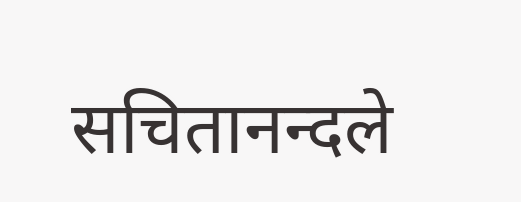सचितानन्दले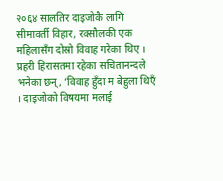२०६४ सालतिर दाइजोकै लागि सीमावर्ती विहार, रक्सौलकी एक महिलासँग दोस्रो विवाह गरेका थिए । प्रहरी हिरासतमा रहेका सचितानन्दले भनेका छन्, ‘विवाह हुँदा म बेहुला थिएँ । दाइजोको विषयमा मलाई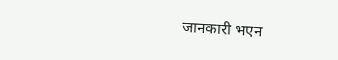जानकारी भएन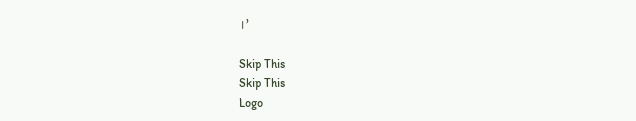।’

Skip This
Skip This
Logo